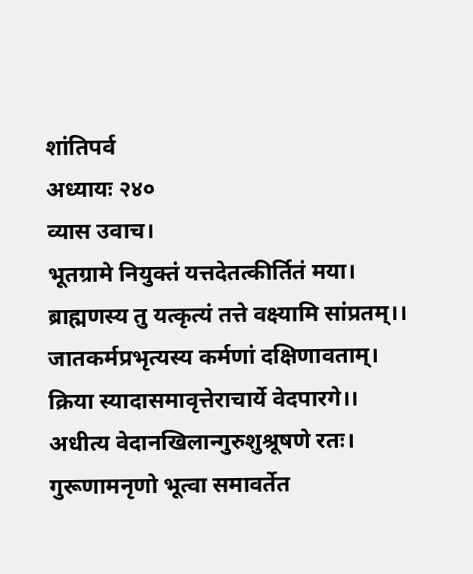शांतिपर्व
अध्यायः २४०
व्यास उवाच।
भूतग्रामे नियुक्तं यत्तदेतत्कीर्तितं मया।
ब्राह्मणस्य तु यत्कृत्यं तत्ते वक्ष्यामि सांप्रतम्।।
जातकर्मप्रभृत्यस्य कर्मणां दक्षिणावताम्।
क्रिया स्यादासमावृत्तेराचार्ये वेदपारगे।।
अधीत्य वेदानखिलान्गुरुशुश्रूषणे रतः।
गुरूणामनृणो भूत्वा समावर्तेत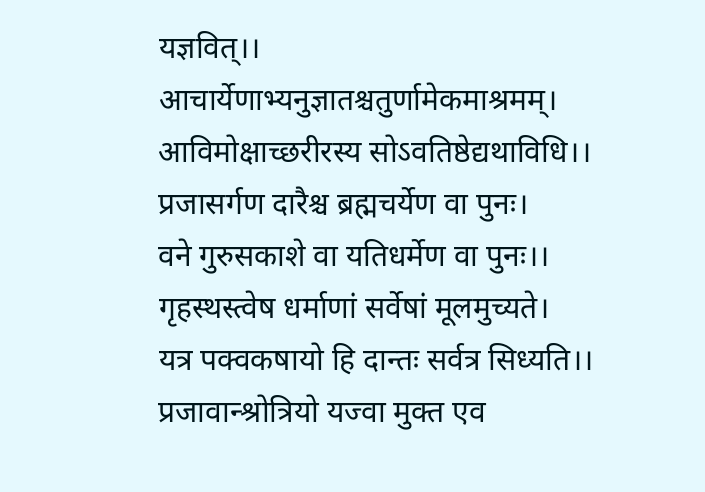यज्ञवित्।।
आचार्येणाभ्यनुज्ञातश्चतुर्णामेकमाश्रमम्।
आविमोक्षाच्छरीरस्य सोऽवतिष्ठेद्यथाविधि।।
प्रजासर्गण दारैश्च ब्रह्मचर्येण वा पुनः।
वने गुरुसकाशे वा यतिधर्मेण वा पुनः।।
गृहस्थस्त्वेष धर्माणां सर्वेषां मूलमुच्यते।
यत्र पक्वकषायो हि दान्तः सर्वत्र सिध्यति।।
प्रजावान्श्रोत्रियो यज्वा मुक्त एव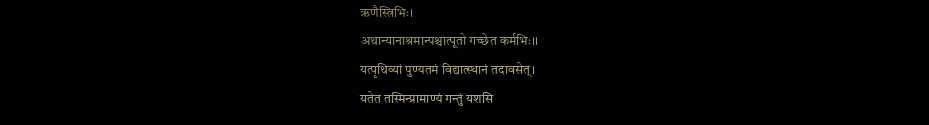ऋणैस्त्रिभिः।
अथान्यानाश्रमान्पश्चात्पूतो गच्छेत कर्मभिः।।
यत्पृथिव्यां पुण्यतमं विद्यात्स्थानं तदावसेत्।
यतेत तस्मिन्प्रामाण्यं गन्तुं यशसि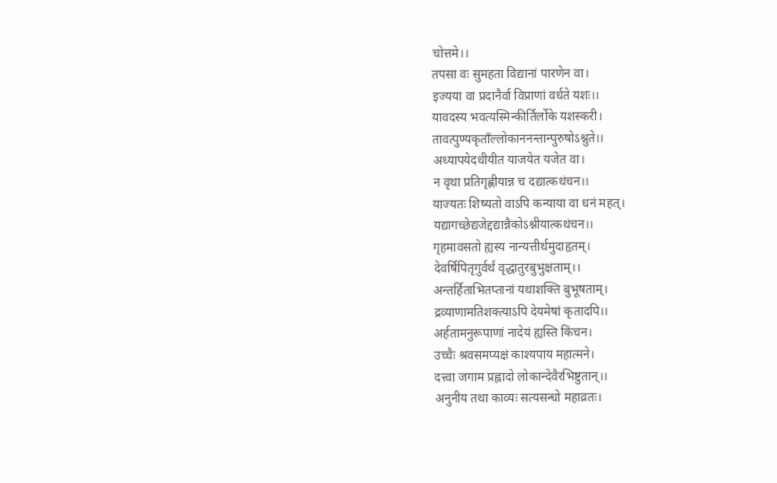चोत्तमे।।
तपसा वः सुमहता विद्यानां पारणेन वा।
इज्यया वा प्रदानैर्वा विप्राणां वर्धते यशः।।
यावदस्य भवत्यस्मिन्कीर्तिर्लोके यशस्करी।
तावत्पुण्यकृताँल्लोकाननन्तान्पुरुषोऽश्नुते।।
अध्यापयेदधीयीत याजयेत यजेत वा।
न वृथा प्रतिगृह्णीयान्न च दद्यात्कथंचन।।
याज्यतः शिष्यतो वाऽपि कन्याया वा धनं महत्।
यद्यागच्छेद्यजेद्दद्यान्नैकोऽश्नीयात्कथंचन।।
गृहमावसतो ह्यस्य नान्यत्तीर्थमुदाहृतम्।
देवर्षिपितृगुर्वर्थं वृद्धातुरबुभुक्षताम्।।
अन्तर्हिताभितप्तानां यथाशक्ति बुभूषताम्।
द्रव्याणामतिशक्त्याऽपि देयमेषां कृतादपि।।
अर्हतामनुरूपाणां नादेयं ह्यस्ति किंचन।
उच्चैः श्रवसमप्यक्षं काश्यपाय महात्मने।
दत्त्वा जगाम प्रह्लादो लोकान्देवैरभिष्टुतान्।।
अनुनीय तथा काव्यः सत्यसन्धो महाव्रतः।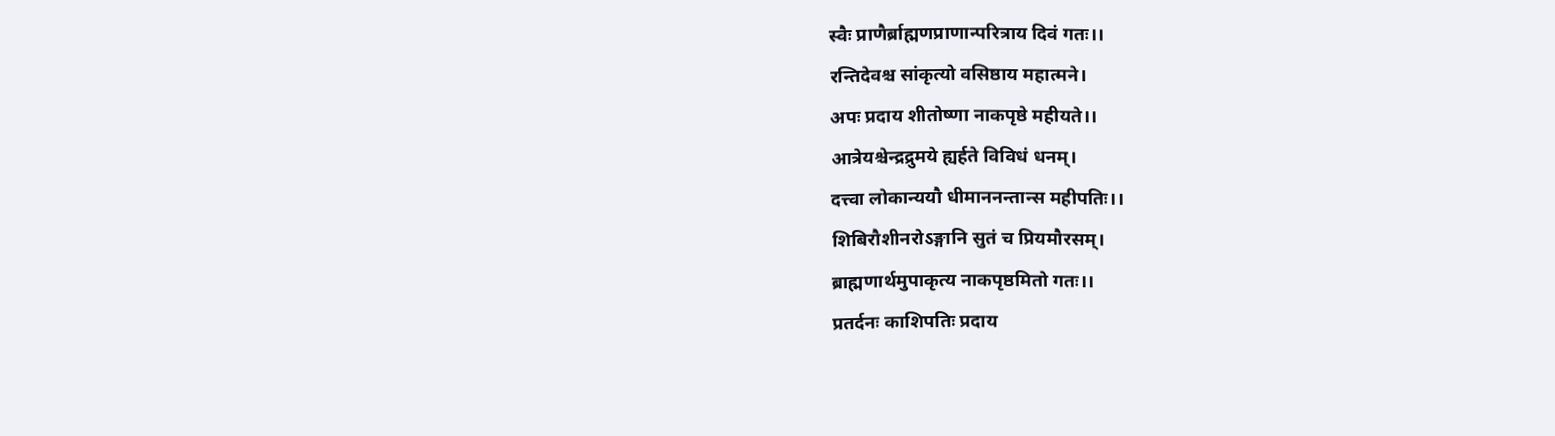स्वैः प्राणैर्ब्राह्मणप्राणान्परित्राय दिवं गतः।।
रन्तिदेवश्च सांकृत्यो वसिष्ठाय महात्मने।
अपः प्रदाय शीतोष्णा नाकपृष्ठे महीयते।।
आत्रेयश्चेन्द्रद्रुमये ह्यर्हते विविधं धनम्।
दत्त्वा लोकान्ययौ धीमाननन्तान्स महीपतिः।।
शिबिरौशीनरोऽङ्गानि सुतं च प्रियमौरसम्।
ब्राह्मणार्थमुपाकृत्य नाकपृष्ठमितो गतः।।
प्रतर्दनः काशिपतिः प्रदाय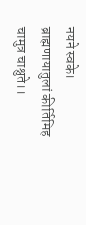नयने स्वके।
ब्राह्मणायातुलां कीर्तिमिह चामुत्र चाश्नुते।।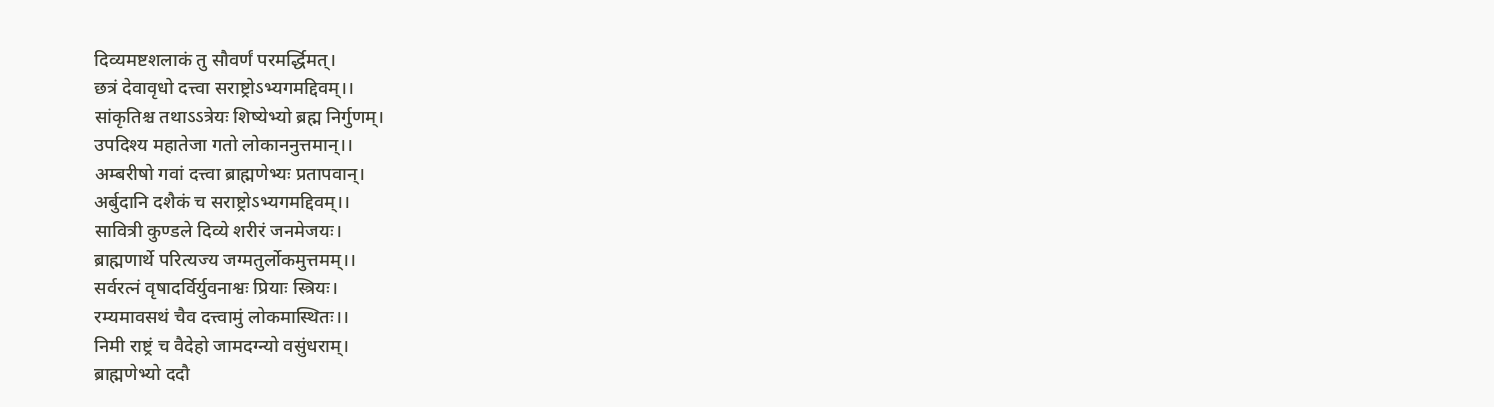दिव्यमष्टशलाकं तु सौवर्णं परमर्द्धिमत्।
छत्रं देवावृधो दत्त्वा सराष्ट्रोऽभ्यगमद्दिवम्।।
सांकृतिश्च तथाऽऽत्रेयः शिष्येभ्यो ब्रह्म निर्गुणम्।
उपदिश्य महातेजा गतो लोकाननुत्तमान्।।
अम्बरीषो गवां दत्त्वा ब्राह्मणेभ्यः प्रतापवान्।
अर्बुदानि दशैकं च सराष्ट्रोऽभ्यगमद्दिवम्।।
सावित्री कुण्डले दिव्ये शरीरं जनमेजयः।
ब्राह्मणार्थे परित्यज्य जग्मतुर्लोकमुत्तमम्।।
सर्वरत्नं वृषादर्विर्युवनाश्वः प्रियाः स्त्रियः।
रम्यमावसथं चैव दत्त्वामुं लोकमास्थितः।।
निमी राष्ट्रं च वैदेहो जामदग्न्यो वसुंधराम्।
ब्राह्मणेभ्यो ददौ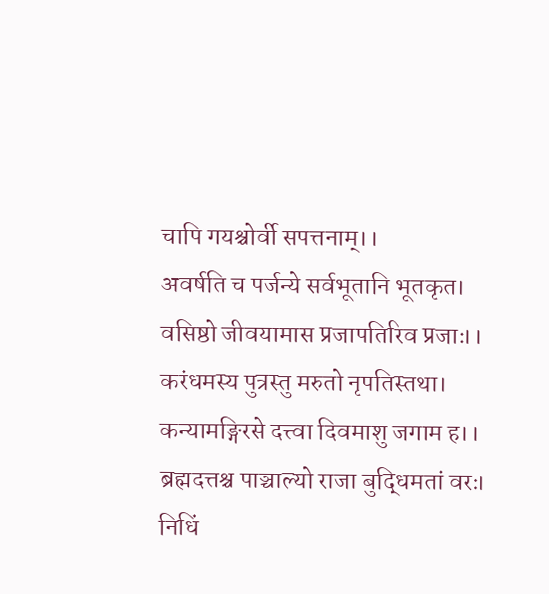चापि गयश्चोर्वी सपत्तनाम्।।
अवर्षति च पर्जन्ये सर्वभूतानि भूतकृत।
वसिष्ठो जीवयामास प्रजापतिरिव प्रजाः।।
करंधमस्य पुत्रस्तु मरुतो नृपतिस्तथा।
कन्यामङ्गिरसे दत्त्वा दिवमाशु जगाम ह।।
ब्रह्मदत्तश्च पाञ्चाल्यो राजा बुद्धिमतां वरः।
निधिं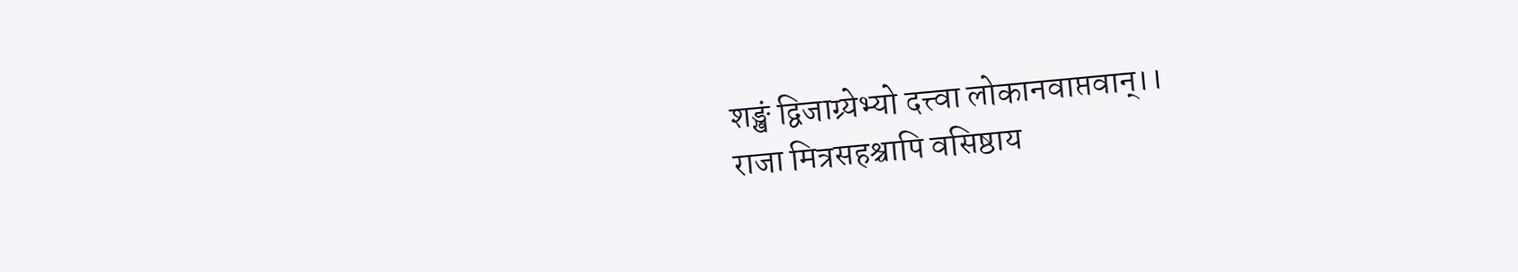शङ्खं द्विजाग्र्येभ्यो दत्त्वा लोकानवाप्तवान्।।
राजा मित्रसहश्चापि वसिष्ठाय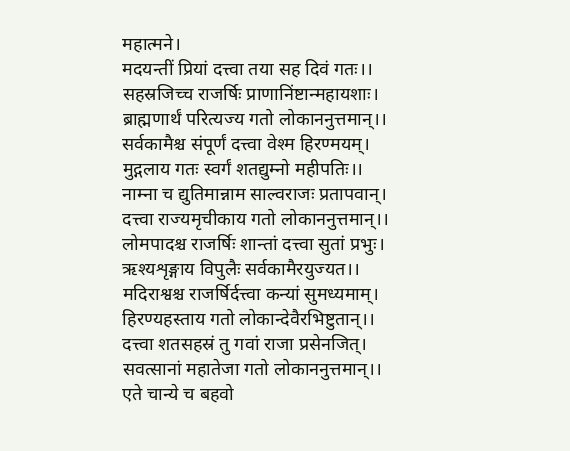महात्मने।
मदयन्तीं प्रियां दत्त्वा तया सह दिवं गतः।।
सहस्रजिच्च राजर्षिः प्राणानिंष्टान्महायशाः।
ब्राह्मणार्थं परित्यज्य गतो लोकाननुत्तमान्।।
सर्वकामैश्च संपूर्णं दत्त्वा वेश्म हिरण्मयम्।
मुद्गलाय गतः स्वर्गं शतद्युम्नो महीपतिः।।
नाम्ना च द्युतिमान्नाम साल्वराजः प्रतापवान्।
दत्त्वा राज्यमृचीकाय गतो लोकाननुत्तमान्।।
लोमपादश्च राजर्षिः शान्तां दत्त्वा सुतां प्रभुः।
ऋश्यशृङ्गाय विपुलैः सर्वकामैरयुज्यत।।
मदिराश्वश्च राजर्षिर्दत्त्वा कन्यां सुमध्यमाम्।
हिरण्यहस्ताय गतो लोकान्देवैरभिष्टुतान्।।
दत्त्वा शतसहस्रं तु गवां राजा प्रसेनजित्।
सवत्सानां महातेजा गतो लोकाननुत्तमान्।।
एते चान्ये च बहवो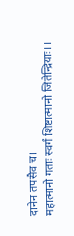दानेन तपसैव च।
महात्मानो गताः स्वर्गं शिष्टात्मानो जितेन्द्रियाः।।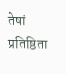तेषां प्रतिष्ठिता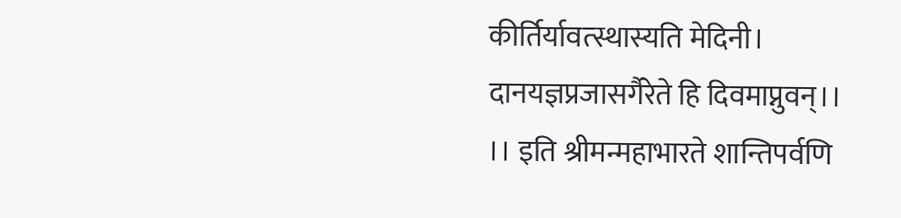कीर्तिर्यावत्स्थास्यति मेदिनी।
दानयज्ञप्रजासर्गैरेते हि दिवमाप्नुवन्।।
।। इति श्रीमन्महाभारते शान्तिपर्वणि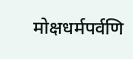मोक्षधर्मपर्वणि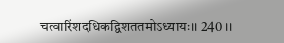चत्वारिंशदधिकद्विशततमोऽध्यायः।। 240।।